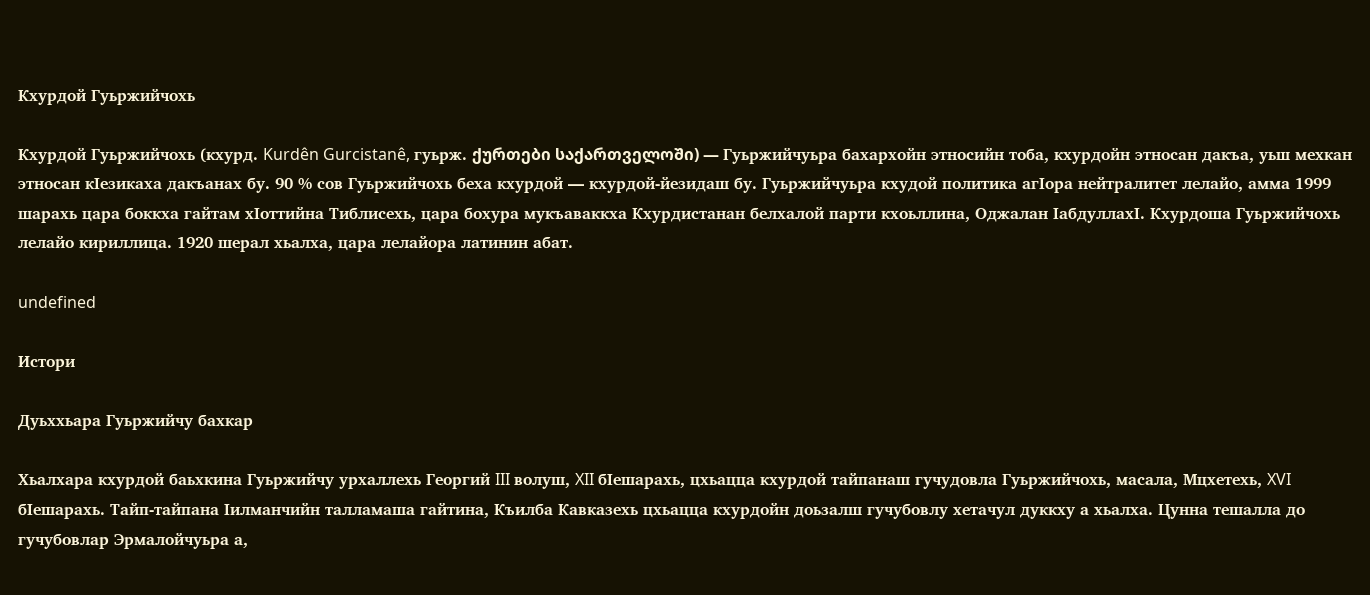Кхурдой Гуьржийчохь

Кхурдой Гуьржийчохь (кхурд. Kurdên Gurcistanê, гуьрж. ქურთები საქართველოში) — Гуьржийчуьра бахархойн этносийн тоба, кхурдойн этносан дакъа, уьш мехкан этносан кIезикаха дакъанах бу. 90 % сов Гуьржийчохь беха кхурдой — кхурдой-йезидаш бу. Гуьржийчуьра кхудой политика агIора нейтралитет лелайо, амма 1999 шарахь цара боккха гайтам хIоттийна Тиблисехь, цара бохура мукъаваккха Кхурдистанан белхалой парти кхоьллина, Оджалан IабдуллахI. Кхурдоша Гуьржийчохь лелайо кириллица. 1920 шерал хьалха, цара лелайора латинин абат.

undefined

Истори

Дуьххьара Гуьржийчу бахкар

Хьалхара кхурдой баьхкина Гуьржийчу урхаллехь Георгий III волуш, XII бIешарахь, цхьацца кхурдой тайпанаш гучудовла Гуьржийчохь, масала, Мцхетехь, XVI бIешарахь. Тайп-тайпана Iилманчийн талламаша гайтина, Къилба Кавказехь цхьацца кхурдойн доьзалш гучубовлу хетачул дуккху а хьалха. Цунна тешалла до гучубовлар Эрмалойчуьра а,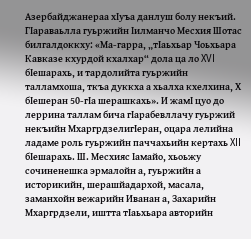Азербайджанераа хIуъа данлуш болу некъий. ГIараваьлла гуьржийн Iилманчо Месхия Шотас билгалдоккху: «Ма-гарра, „тIаьхьар Чоьхьара Кавказе кхурдой кхалхар“ дола ца ло XVI бIешарахь, и тардолийта гуьржийн талламхоша, ткъа дуккха а хьалха кхелхина, Х бIешеран 50-гIа шерашкахь». И жамI цуо до леррина таллам бича гIарабевллачу гуьржий некъийн МхаргрдзелигIеран, оцара лелийна ладаме роль гуьржийн паччахьийн кертахь XII бIешарахь. Ш. Месхияс Iамайо, хьоьжу сочиненешка эрмалойн а, гуьржийн а историкийн, шерашйадархой, масала, заманхойн вежарийн Иванан а, Захарийн Мхаргрдзели, иштта тIаьхьара авторийн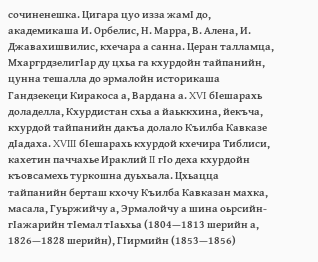сочиненешка. Цигара цуо изза жамI до, академикаша И. Орбелис, Н. Марра, В. Алена, И. Джавахишвилис, кхечара а санна. Церан талламца, МхаргрдзелигIар ду цхьа га кхурдойн тайпанийн, цунна тешалла до эрмалойн историкаша Гандзекеци Киракоса а, Вардана а. XVI бIешарахь доладелла, Кхурдистан схьа а йаьккхина, йекъча, кхурдой тайпанийн дакъа долало Къилба Кавказе дIадаха. XVIII бIешарахь кхурдой кхечира Тиблиси, кахетин паччахье Ираклий II гIо деха кхурдойн къовсамехь туркошна дуьхьала. Цхьацца тайпанийн берташ кхочу Къилба Кавказан махка, масала, Гуьржийчу а, Эрмалойчу а шина оьрсийн-гIажарийн тIемал тIаьхьа (1804—1813 шерийн а, 1826—1828 шерийн), ГIирмийн (1853—1856)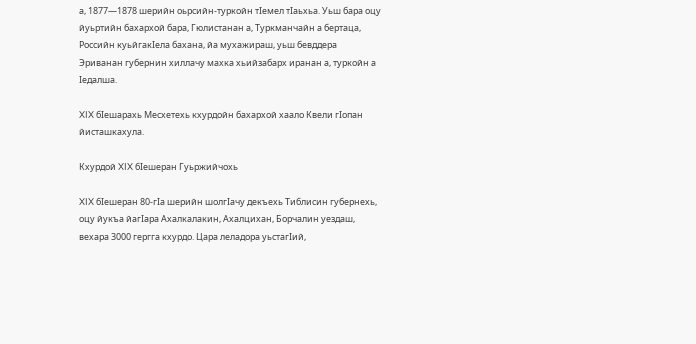а, 1877—1878 шерийн оьрсийн-туркойн тIемел тIаьхьа. Уьш бара оцу йуьртийн бахархой бара, Гюлистанан а, Туркманчайн а бертаца, Российн куьйгакIела бахана, йа мухажираш, уьш бевддера Эриванан губернин хиллачу махка хьийзабарх иранан а, туркойн а Iедалша.

XIX бIешарахь Месхетехь кхурдойн бахархой хаало Квели гIопан йисташкахула.

Кхурдой XIX бIешеран Гуьржийчохь

XIX бIешеран 80-гIа шерийн шолгIачу декъехь Тиблисин губернехь, оцу йукъа йагIара Ахалкалакин, Ахалцихан, Борчалин уездаш, вехара 3000 гергга кхурдо. Цара леладора уьстагIий,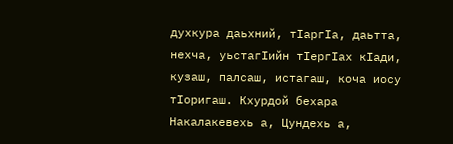духкура даьхний, тIаргIа, даьтта, нехча, уьстагIийн тIергIах кIади, кузаш, палсаш, истагаш, коча иосу тIоригаш. Кхурдой бехара Накалакевехь а, Цундехь а,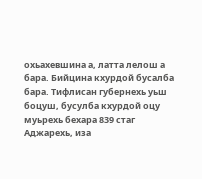охьахевшина а, латта лелош а бара. Бийцина кхурдой бусалба бара. Тифлисан губернехь уьш боцуш, бусулба кхурдой оцу муьрехь бехара 839 стаг Аджарехь, иза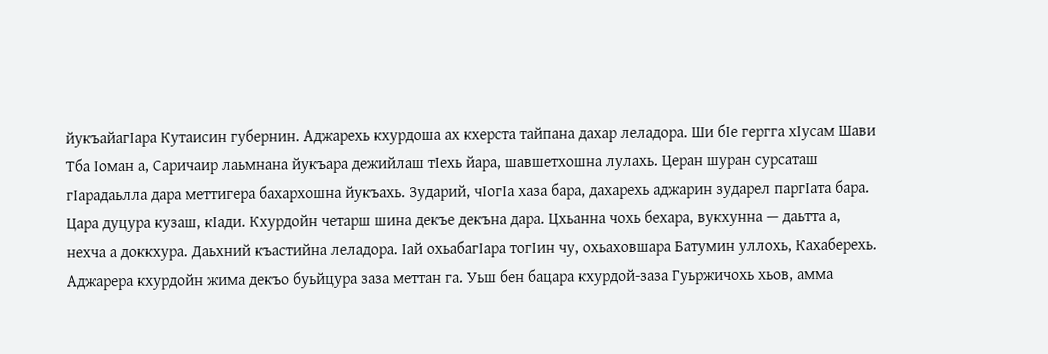йукъайагIара Кутаисин губернин. Аджарехь кхурдоша ах кхерста тайпана дахар леладора. Ши бIе гергга хIусам Шави Тба Iоман а, Саричаир лаьмнана йукъара дежийлаш тIехь йара, шавшетхошна лулахь. Церан шуран сурсаташ гIарадаьлла дара меттигера бахархошна йукъахь. Зударий, чIогIа хаза бара, дахарехь аджарин зударел паргIата бара. Цара дуцура кузаш, кIади. Кхурдойн четарш шина декъе декъна дара. Цхьанна чохь бехара, вукхунна — даьтта а, нехча а доккхура. Даьхний къастийна леладора. Iай охьабагIара тогIин чу, охьаховшара Батумин уллохь, Кахаберехь. Аджарера кхурдойн жима декъо буьйцура заза меттан га. Уьш бен бацара кхурдой-заза Гуьржичохь хьов, амма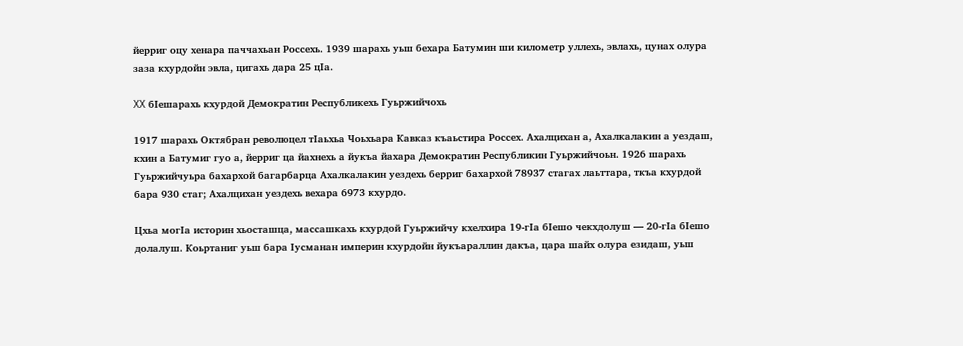йерриг оцу хенара паччахьан Россехь. 1939 шарахь уьш бехара Батумин ши километр уллехь, эвлахь, цунах олура заза кхурдойн эвла, цигахь дара 25 цIа.

XX бIешарахь кхурдой Демократин Республикехь Гуьржийчохь

1917 шарахь Октябран революцел тIаьхьа Чоьхьара Кавказ къаьстира Россех. Ахалцихан а, Ахалкалакин а уездаш, кхин а Батумиг гуо а, йерриг ца йахнехь а йукъа йахара Демократин Республикин Гуьржийчоьн. 1926 шарахь Гуьржийчуьра бахархой багарбарца Ахалкалакин уездехь берриг бахархой 78937 стагах лаьттара, ткъа кхурдой бара 930 стаг; Ахалцихан уездехь вехара 6973 кхурдо.

Цхьа могIа историн хьосташца, массашкахь кхурдой Гуьржийчу кхелхира 19-гIа бIешо чекхдолуш — 20-гIа бIешо долалуш. Коьртаниг уьш бара Iусманан империн кхурдойн йукъараллин дакъа, цара шайх олура езидаш, уьш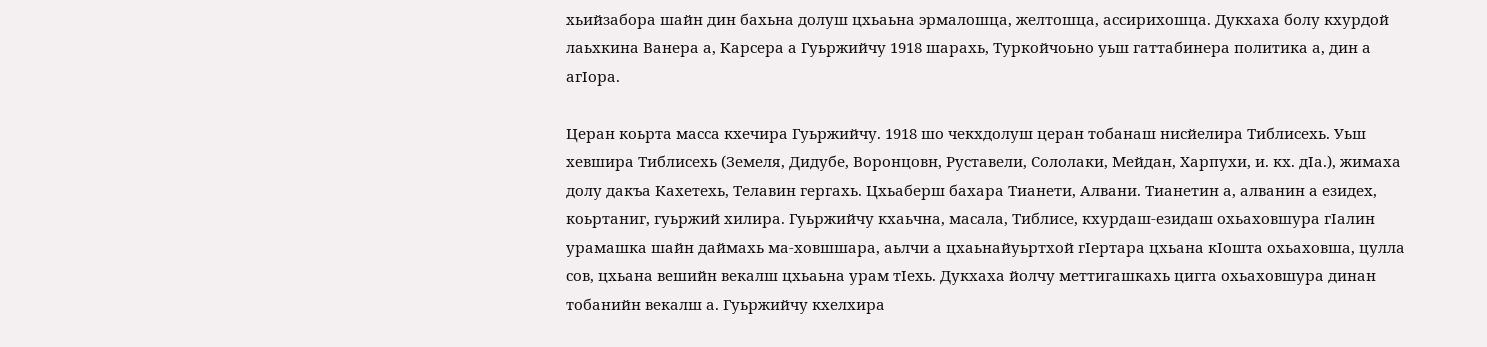хьийзабора шайн дин бахьна долуш цхьаьна эрмалошца, желтошца, ассирихошца. Дукхаха болу кхурдой лаьхкина Ванера а, Карсера а Гуьржийчу 1918 шарахь, Туркойчоьно уьш гаттабинера политика а, дин а агIора.

Церан коьрта масса кхечира Гуьржийчу. 1918 шо чекхдолуш церан тобанаш нисйелира Тиблисехь. Уьш хевшира Тиблисехь (Земеля, Дидубе, Воронцовн, Руставели, Сололаки, Мейдан, Харпухи, и. кх. дIа.), жимаха долу дакъа Кахетехь, Телавин гергахь. Цхьаберш бахара Тианети, Алвани. Тианетин а, алванин а езидех, коьртаниг, гуьржий хилира. Гуьржийчу кхаьчна, масала, Тиблисе, кхурдаш-езидаш охьаховшура гIалин урамашка шайн даймахь ма-ховшшара, аьлчи а цхаьнайуьртхой гIертара цхьана кIошта охьаховша, цулла сов, цхьана вешийн векалш цхьаьна урам тIехь. Дукхаха йолчу меттигашкахь цигга охьаховшура динан тобанийн векалш а. Гуьржийчу кхелхира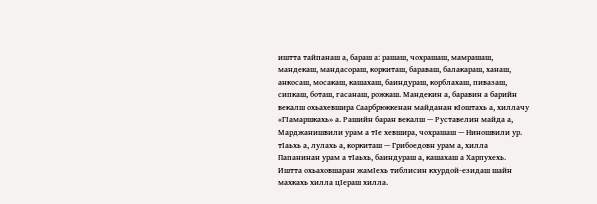иштта тайпанаш а, бараш а: рашаш, чохрашаш, мамрашаш, мандекаш, мандасораш, коркиташ, бараваш, балакараш, ханаш, анкосаш, мосакаш, кашахаш, баиндураш, корблахаш, пивазаш, сипкаш, боташ, гасанаш, рожкаш. Мандекин а, баравин а барийн векалш охьахевшира Саарбрюккенан майданан кIоштахь а, хиллачу «ГIамаршкахь» а. Рашийн баран векалш — Руставелин майда а, Марджанишвили урам а тIе хевшира, чохрашаш — Ниношвили ур. тIаьхь а, лулахь а, коркиташ — Грибоедовн урам а, хилла Папанинан урам а тIаьхь, баиндураш а, кашахаш а Харпухехь. Иштта охьаховшаран жамIехь тиблисин кхурдой-езидаш шайн махкахь хилла цIераш хилла.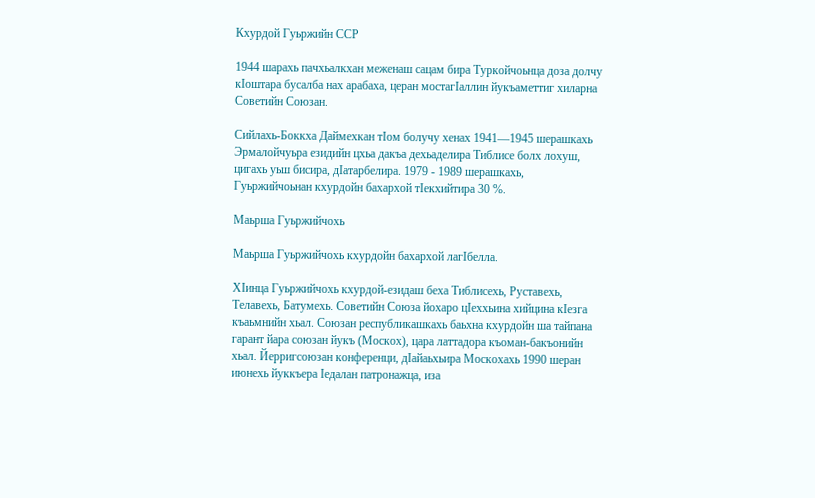Кхурдой Гуьржийн ССР

1944 шарахь пачхьалкхан меженаш сацам бира Туркойчоьнца доза долчу кIоштара бусалба нах арабаха, церан мостагIаллин йукъаметтиг хиларна Советийн Союзан.

Сийлахь-Боккха Даймехкан тIом болучу хенах 1941—1945 шерашкахь Эрмалойчуьра езидийн цхьа дакъа дехьаделира Тиблисе болх лохуш, цигахь уьш бисира, дIатарбелира. 1979 - 1989 шерашкахь, Гуьржийчоьнан кхурдойн бахархой тIекхийтира 30 %.

Маьрша Гуьржийчохь

Маьрша Гуьржийчохь кхурдойн бахархой лагIбелла.

ХIинца Гуьржийчохь кхурдой-езидаш беха Тиблисехь, Руставехь, Телавехь, Батумехь. Советийн Союза йохаро цIеххьина хийцина кIезга къаьмнийн хьал. Союзан республикашкахь баьхна кхурдойн ша тайпана гарант йара союзан йукъ (Москох), цара латтадора къоман-бакъонийн хьал. Йерригсоюзан конференци, дIайаьхьира Москохахь 1990 шеран июнехь йуккъера Iедалан патронажца, иза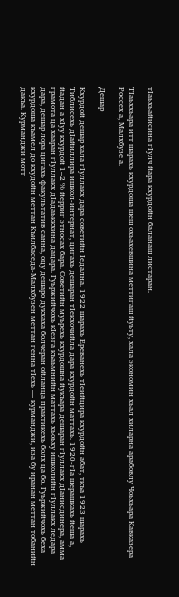тIаьхьайисина гIулч йара кхурдойн баланаш листаран.

ТIаьххьара итт шарахь кхурдоша шеш охьахевшина меттигаш йуьту, хала экономин хьал хиларна арабовлу Чоьхьара Кавказера Россех а, Малхбузе а.

Дешар

Кхурдой дешар хала гIуллакх дара советийн Iедална. 1922 шарахь Ереванехь тIеийцира кхурдойн абат, ткъа 1923 шарахь Тиблисехь дIайиллира ишкол-интернат, цигахь дешаран тIекхочийла дара кхурдойн маттахь. 1920-гIа шерашкахь йеша а, йадан а хIуу кхурдой 1–2 % йерриг этносах бара. Советийн муьрехь кхурдошна йукъара дешаран гIуллакх дIанисдинера, амма грамота ца хааран гIуллакх дIадаьккхина дацара. Гуьржийчохь кIезга къаьмнийн маттахь хьоьху ишколийн гIуллакх ледара дара, дешар лора цигахь факультатив санна, оцу дешаро дукхаха болчеран ойланца практикехь болх ца бо. Гуьржийчохь беха кхурдоша къамел до кхудойн меттан Къилбаседа-Малхбузен меттан генна тIехь — курманджи, иза бу иранан меттан тобанийн дакъа. Курманджи мотт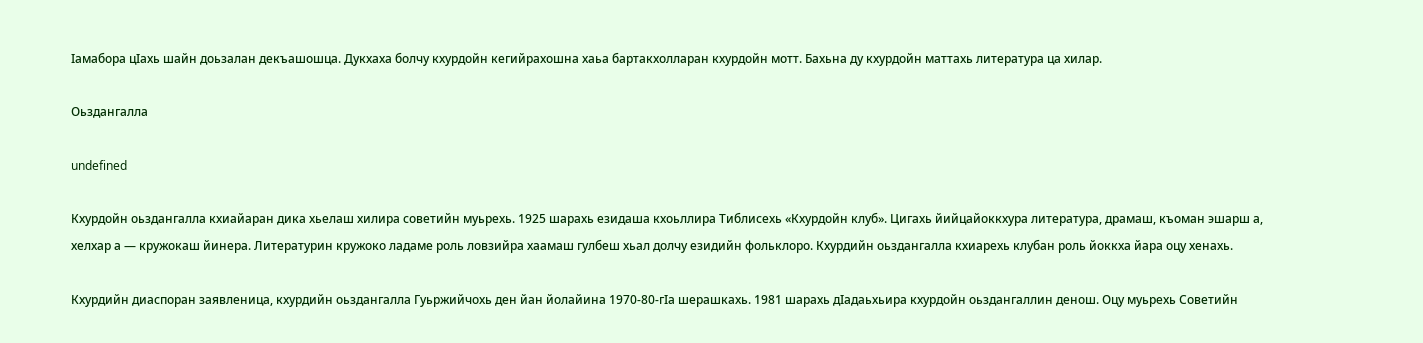Iамабора цIахь шайн доьзалан декъашошца. Дукхаха болчу кхурдойн кегийрахошна хаьа бартакхолларан кхурдойн мотт. Бахьна ду кхурдойн маттахь литература ца хилар.

Оьздангалла

undefined

Кхурдойн оьздангалла кхиайаран дика хьелаш хилира советийн муьрехь. 1925 шарахь езидаша кхоьллира Тиблисехь «Кхурдойн клуб». Цигахь йийцайоккхура литература, драмаш, къоман эшарш а, хелхар а — кружокаш йинера. Литературин кружоко ладаме роль ловзийра хаамаш гулбеш хьал долчу езидийн фольклоро. Кхурдийн оьздангалла кхиарехь клубан роль йоккха йара оцу хенахь.

Кхурдийн диаспоран заявленица, кхурдийн оьздангалла Гуьржийчохь ден йан йолайина 1970-80-гIа шерашкахь. 1981 шарахь дIадаьхьира кхурдойн оьздангаллин денош. Оцу муьрехь Советийн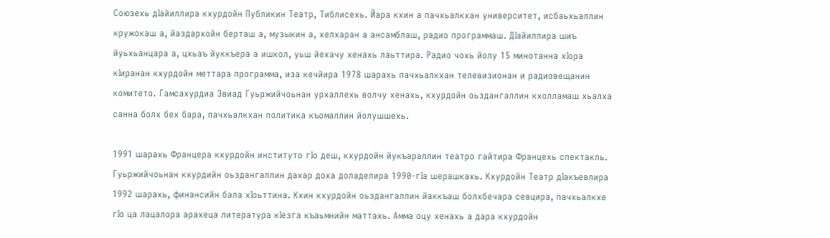Союзехь дIайиллира кхурдойн Публикин Театр, Тиблисехь. Йара кхин а пачхьалкхан университет, исбаьхьаллин кружокаш а, йаздархойн берташ а, музыкин а, хелхаран а ансамблаш, радио программаш. ДIайиллира шиъ йуьхьанцара а, цхьаъ йуккъера а ишкол, уьш йехачу хенахь лаьттира. Радио чохь йолу 15 минотанна хIора кIиранан кхурдойн меттара программа, иза кечйира 1978 шарахь пачхьалкхан телевизионан и радиовещанин комитето. Гамсахурдиа Звиад Гуьржийчоьнан урхаллехь волчу хенахь, кхурдойн оьздангаллин кхолламаш хьалха санна болх бех бара, пачхьалкхан политика къомаллин йолушшехь.

1991 шарахь Францера кхурдойн институто гIо деш, кхурдойн йукъараллин театро гайтира Францехь спектакль. Гуьржийчоьнан кхурдийн оьздангаллин дахар доха доладелира 1990-гIа шерашкахь. Кхурдойн Театр дIакъевлира 1992 шарахь, финансийн бала хIоьттина. Кхин кхурдойн оьздангаллин йаккъаш болхбечара севцира, пачхьалкхе гIо ца лацалора арахеца литература кIезга къаьмнийн маттахь. Амма оцу хенахь а дара кхурдойн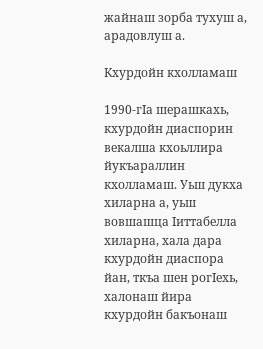жайнаш зорба тухуш а, арадовлуш а.

Кхурдойн кхолламаш

1990-гIа шерашкахь, кхурдойн диаспорин векалша кхоьллира йукъараллин кхолламаш. Уьш дукха хиларна а, уьш вовшашца Iиттабелла хиларна, хала дара кхурдойн диаспора йан, ткъа шен рогIехь, халонаш йира кхурдойн бакъонаш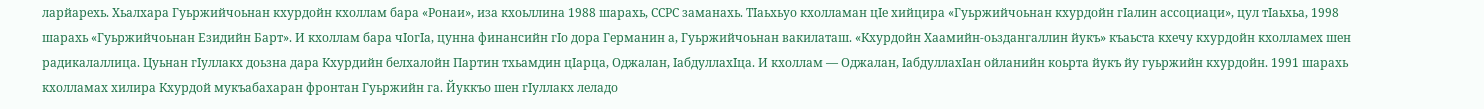ларйарехь. Хьалхара Гуьржийчоьнан кхурдойн кхоллам бара «Ронаи», иза кхоьллина 1988 шарахь, ССРС заманахь. ТIаьхьуо кхолламан цIе хийцира «Гуьржийчоьнан кхурдойн гIалин ассоциаци», цул тIаьхьа, 1998 шарахь «Гуьржийчоьнан Езидийн Барт». И кхоллам бара чIогIа, цунна финансийн гIо дора Германин а, Гуьржийчоьнан вакилаташ. «Кхурдойн Хаамийн-оьздангаллин йукъ» къаьста кхечу кхурдойн кхолламех шен радикалаллица. Цуьнан гIуллакх доьзна дара Кхурдийн белхалойн Партин тхьамдин цIарца, Оджалан, IабдуллахIца. И кхоллам — Оджалан, IабдуллахIан ойланийн коьрта йукъ йу гуьржийн кхурдойн. 1991 шарахь кхолламах хилира Кхурдой мукъабахаран фронтан Гуьржийн га. Йуккъо шен гIуллакх леладо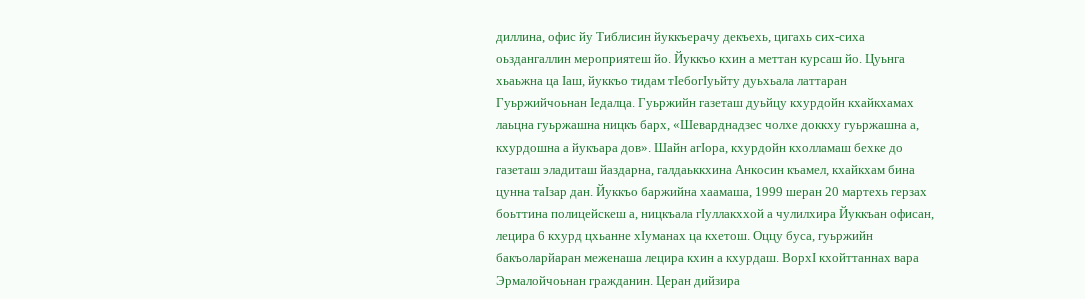диллина, офис йу Тиблисин йуккъерачу декъехь, цигахь сих-сиха оьздангаллин мероприятеш йо. Йуккъо кхин а меттан курсаш йо. Цуьнга хьаьжна ца Iаш, йуккъо тидам тIебогIуьйту дуьхьала латтаран Гуьржийчоьнан Iедалца. Гуьржийн газеташ дуьйцу кхурдойн кхайкхамах лаьцна гуьржашна ницкъ барх, «Шеварднадзес чолхе доккху гуьржашна а, кхурдошна а йукъара дов». Шайн агIора, кхурдойн кхолламаш бехке до газеташ эладиташ йаздарна, галдаьккхина Анкосин къамел, кхайкхам бина цунна таIзар дан. Йуккъо баржийна хаамаша, 1999 шеран 20 мартехь герзах боьттина полицейскеш а, ницкъала гIуллакххой а чулилхира Йуккъан офисан, лецира 6 кхурд цхьанне хIуманах ца кхетош. Оццу буса, гуьржийн бакъоларйаран меженаша лецира кхин а кхурдаш. ВорхI кхойттаннах вара Эрмалойчоьнан гражданин. Церан дийзира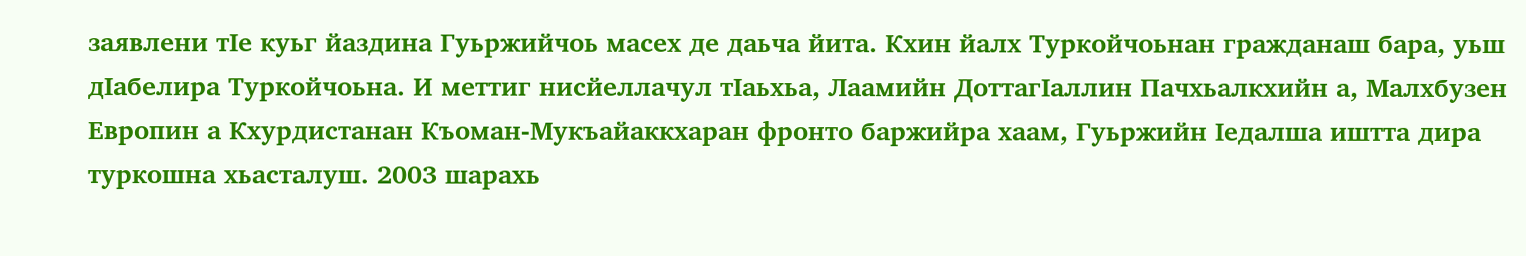заявлени тIе куьг йаздина Гуьржийчоь масех де даьча йита. Кхин йалх Туркойчоьнан гражданаш бара, уьш дIабелира Туркойчоьна. И меттиг нисйеллачул тIаьхьа, Лаамийн ДоттагIаллин Пачхьалкхийн а, Малхбузен Европин а Кхурдистанан Къоман-Мукъайаккхаран фронто баржийра хаам, Гуьржийн Iедалша иштта дира туркошна хьасталуш. 2003 шарахь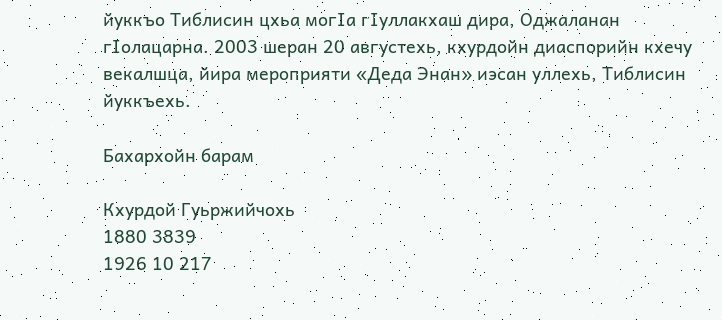йуккъо Тиблисин цхьа могIа гIуллакхаш дира, Оджаланан гIолацарна. 2003 шеран 20 августехь, кхурдойн диаспорийн кхечу векалшца, йира мероприяти «Деда Энан» иэсан уллехь, Тиблисин йуккъехь.

Бахархойн барам

Кхурдой Гуьржийчохь
1880 3839
1926 10 217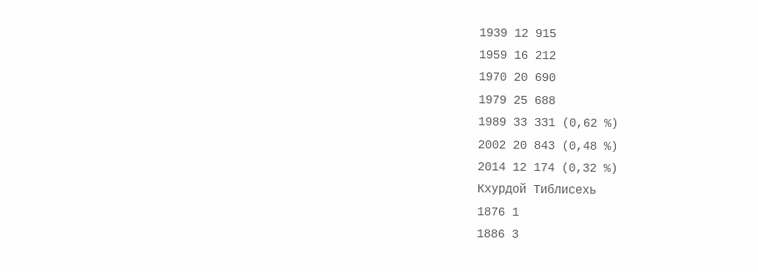1939 12 915
1959 16 212
1970 20 690
1979 25 688
1989 33 331 (0,62 %)
2002 20 843 (0,48 %)
2014 12 174 (0,32 %)
Кхурдой Тиблисехь
1876 1
1886 3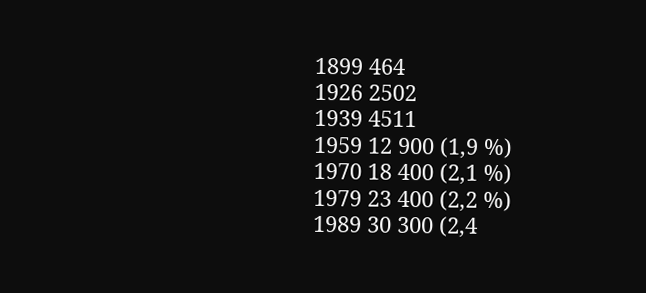1899 464
1926 2502
1939 4511
1959 12 900 (1,9 %)
1970 18 400 (2,1 %)
1979 23 400 (2,2 %)
1989 30 300 (2,4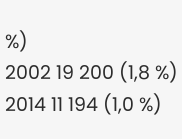%)
2002 19 200 (1,8 %)
2014 11 194 (1,0 %)